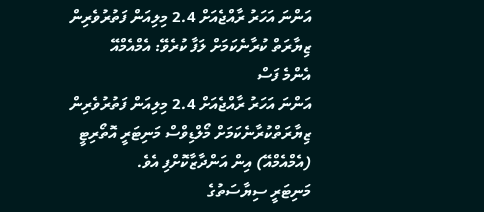އަންނަ އަހަރު ރާއްޖެއަށް 2.4 މިލިއަން ފަތުރުވެރިން ޒިޔާރަތް ކުރާނެކަމަށް ލަފާ ކުރެވޭ: އެމްއެމްއޭ
އެންމެ ފަސް
އަންނަ އަހަރު ރާއްޖެއަށް 2.4 މިލިއަން ފަތުރުވެރިން ޒިޔާރަތްކުރާނެކަމަށް މޯލްޑިވްސް މަނިޓަރީ އޮތޯރިޓީ (އެމްއެމްއޭ) އިން އަންދާޒާކޮށްފި އެވެ.
މަނިޓަރީ ސިޔާސަތުގެ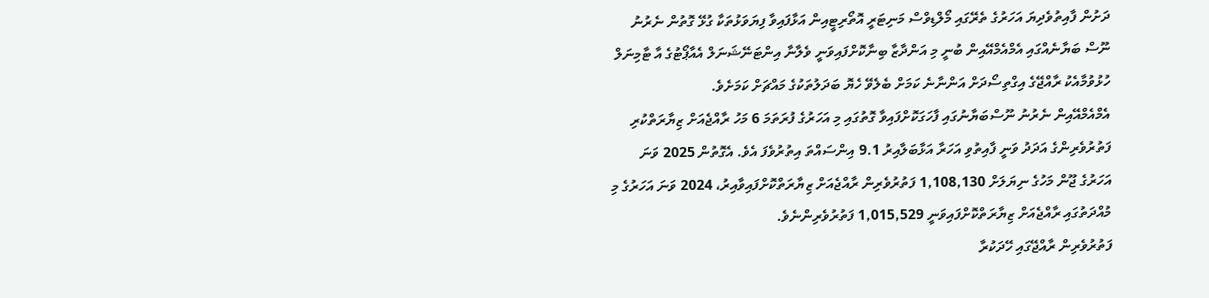ދަށުން ފާއިތުވެދިޔަ އަހަރުގެ ތެރޭގައި މޯލްޑިވްސް މަނިޓަރީ އޮތޯރިޓީއިން އަޅާފައިވާ ފިޔަވަޅުތަކާ ގުޅޭ ގޮތުން ނެރުނު ނޫސް ބަޔާނެއްގައި އެމްއެމްއޭއިން ބުނީ މި އަންދާޒާ ބިނާކޮށްފައިވަނީ ވެލާނާ އިންޓަނޭޝަނަލް އެއާޕޯޓުގެ އާ ޓާމިނަލް ހުޅުވުމާއެކު ރާއްޖޭގެ އިގްތިސޯދަށް އަންނާނެ ކަމަށް ބެލެވޭ ހެޔޮ ބަދަލުތަކުގެ މައްޗަށް ކަމަށެވެ.
އެމްއެމްއޭއިން ނެރުނު ނޫސްބަޔާނުގައި ފާހަގަކޮށްފައިވާ ގޮތުގައި މި އަހަރުގެ ފުރަތަމަ 6 މަހު ރާއްޖެއަށް ޒިޔާރަތްކުރި ފަތުރުވެރިންގެ އަދަދު ވަނީ ފާއިތުވި އަހަރާ އަޅާބަލާއިރު 9.1 އިންސައްތަ އިތުރުވެފަ އެވެ. އެގޮތުން 2025 ވަނަ އަހަރުގެ ޖޫން މަހުގެ ނިޔަލަށް 1,108,130 ފަތުރުވެރިން ރާއްޖެއަށް ޒިޔާރަތްކޮށްފައިވާއިރު، 2024 ވަނަ އަހަރުގެ މި މުއްދަތުގައި ރާއްޖެއަށް ޒިޔާރަތްކޮށްފައިވަނީ 1,015,529 ފަތުރުވެރިންނެވެ.
ފަތުރުވެރިން ރާއްޖޭގައި ހޭދަކުރާ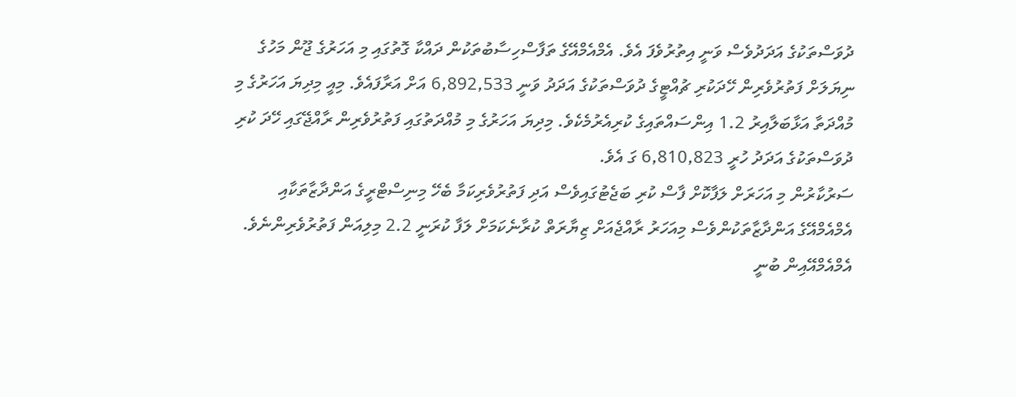ދުވަސްތަކުގެ އަދަދުވެސް ވަނީ އިތުރުވެފަ އެވެ. އެމްއެމްއޭގެ ތަފާސްހިސާބުތަކުން ދައްކާ ގޮތުގައި މި އަހަރުގެ ޖޫން މަހުގެ ނިޔަލަށް ފަތުރުވެރިން ހޭދަކުރި ޗުއްޓީގެ ދުވަސްތަކުގެ އަދަދު ވަނީ 6,892,533 އަށް އަރާފައެވެ. މިއީ މިދިޔަ އަހަރުގެ މި މުއްދަތާ އަޅާބަލާއިރު 1.2 އިންސައްތައިގެ ކުރިއެރުމެކެވެ. މިދިޔަ އަހަރުގެ މި މުއްދަތުގައި ފަތުރުވެރިން ރާއްޖޭގައި ހޭދަ ކުރި ދުވަސްތަކުގެ އަދަދު ހުރީ 6,810,823 ގަ އެވެ.
ސަރުކާރުން މި އަހަރަށް ލަފާކޮށް ފާސް ކުރި ބަޖެޓުގައިވެސް އަދި ފަތުރުވެރިކަމާ ބެހޭ މިނިސްޓްރީގެ އަންދާޒާތަކާއި އެމްއެމްއޭގެ އަންދާޒާތަކުންވެސް މިއަހަރު ރާއްޖެއަށް ޒިޔާރަތް ކުރާނެކަމަށް ލަފާ ކުރަނީ 2.2 މިލިއަން ފަތުރުވެރިންނެވެ.
އެމްއެމްއޭއިން ބުނީ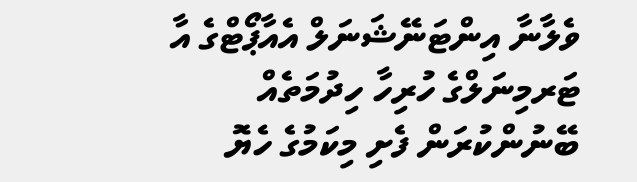ވެލާނާ އިންޓަނޭޝަނަލް އެއާޕޯޓްގެ އާ ޓަރމިނަލްގެ ހުރިހާ ހިދުމަތެއް ބޭނުންކުރަން ފެށި މިކަމުގެ ހެޔޮ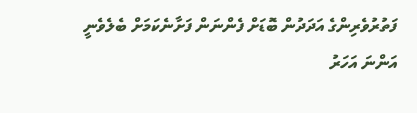ފަތުރުވެރިންގެ އަދަދުން ބޮޑަށް ފެންނަން ފަށާނެކަމަށް ބެލެވެނީ
އަންނަ އަހަރު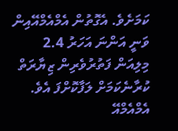ކަމަށެވެ. އެގޮތުން އެމްއެމްއޭއިން ވަނީ އަންނަ އަހަރު 2.4 މިލިއަން ފަތުރުވެރިން ޒިޔާރަތް ކުރާނެކަމަށް ލަފާކޮށްފަ އެވެ.
އެމްއެމްއޭ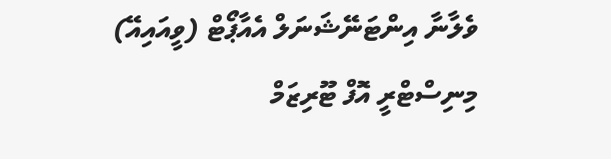ވެލާނާ އިންޓަނޭޝަނަލް އެއާޕޯޓް (ވީއައިއޭ) މިނިސްޓްރީ އޮފް ޓޫރިޒަމް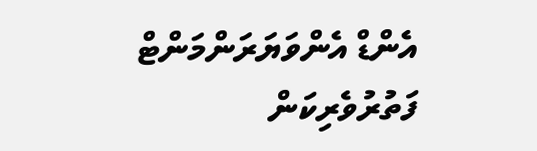އެންޑް އެންވަޔަރަންމަންޓް ފަތުރުވެރިކަން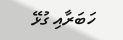ހަބަރާއި ގުޅޭ